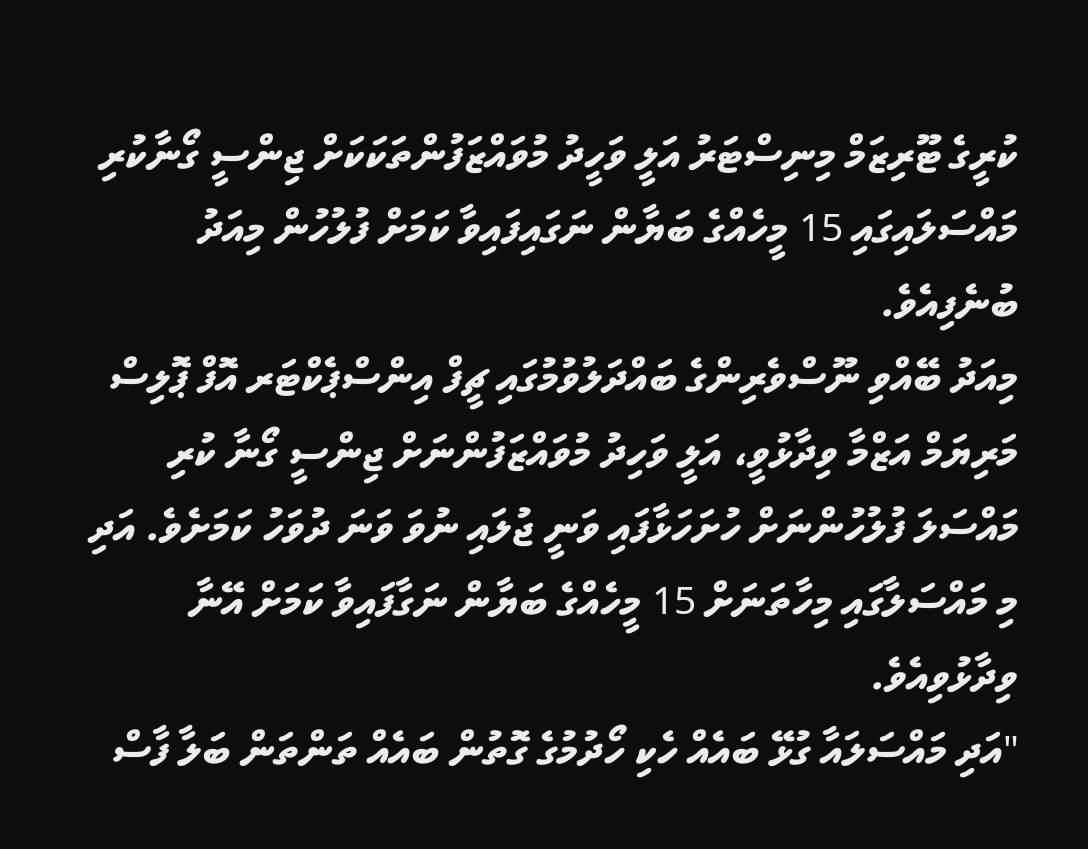ކުރީގެ ޓޫރިޒަމް މިނިސްޓަރު އަލީ ވަހީދު މުވައްޒަފުންތަކަކަށް ޖިންސީ ގޯނާކުރި މައްސަލައިގައި 15 މީހެއްގެ ބަޔާން ނަގައިފައިވާ ކަމަށް ފުލުހުން މިއަދު ބުނެފިއެވެ.
މިއަދު ބޭއްވި ނޫސްވެރިންގެ ބައްދަލުވުމުގައި ޗީފް އިންސްޕެކްޓަރ އޮފް ޕޮލިސް މަރިޔަމް އަޒްމާ ވިދާޅުވީ، އަލީ ވަހިދު މުވައްޒަފުންނަށް ޖިންސީ ގޯނާ ކުރި މައްސަލަ ފުލުހުންނަށް ހުށަހަޅާފައި ވަނީ ޖުލައި ނުވަ ވަނަ ދުވަހު ކަމަށެވެ. އަދި މި މައްސަލާގައި މިހާތަނަށް 15 މީހެއްގެ ބަޔާން ނަގާފައިވާ ކަމަށް އޭނާ ވިދާޅުވިއެވެ.
"އަދި މައްސަލައާ ގުޅޭ ބައެއް ހެކި ހޯދުމުގެ ގޮތުން ބައެއް ތަންތަން ބަލާ ފާސް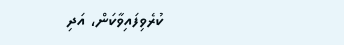ކުރެވިފައިވާކަން، އަދި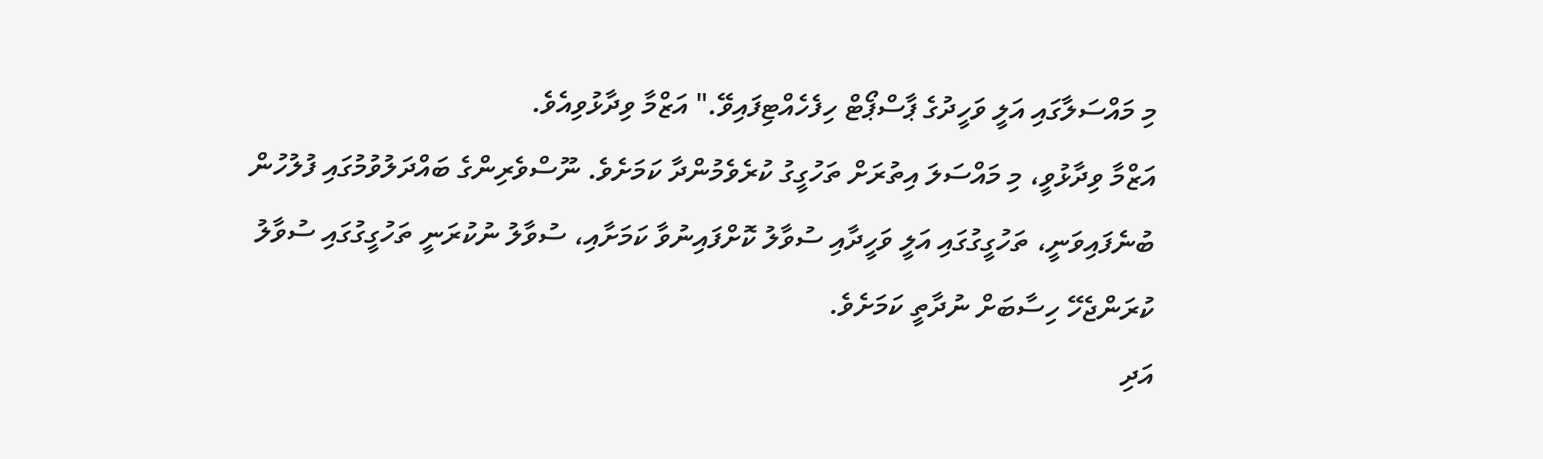މި މައްސަލާގައި އަލީ ވަހީދުގެ ޕާސްޕޯޓް ހިފެހެއްޓިފައިވޭ." އަޒްމާ ވިދާޅުވިއެވެ.
އަޒްމާ ވިދާޅުވީ، މި މައްސަލަ އިތުރަށް ތަހުގީގު ކުރެވެމުންދާ ކަމަށެވެ. ނޫސްވެރިންގެ ބައްދަލުވުމުގައި ފުލުހުން ބުނެފައިވަނީ، ތަހުގީގުގައި އަލީ ވަހީދާއި ސުވާލު ކޮށްފައިނުވާ ކަމަށާއި، ސުވާލު ނުކުރަނީ ތަހުގީގުގައި ސުވާލު ކުރަންޖެހޭ ހިސާބަށް ނުދާތީ ކަމަށެވެ.
އަދި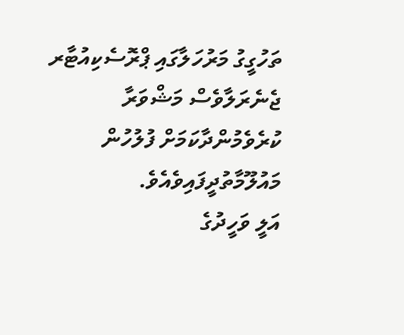ތަހުގީގު މަރުހަލާގައި ޕްރޮސެކިއުޓާރ ޖެނެރަލާވެސް މަޝްވަރާ ކުރެވެމުންދާކަމަށް ފުލުހުން މައުލޫމާތުދީފައިވެއެވެ.
އަލީ ވަހީދުގެ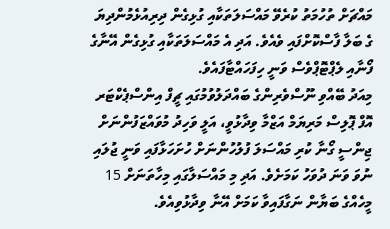މައްޗަށް ތުހުމަތު ކުރެވޭ މައްސަލަތަކާއި ގުޅިގެން ދިރިއުޅެމުންދިޔަ ގެ ބަލާ ފާސްކޮށްފައި ވެއެވެ. އަދި އެ މައްސަލަތަކާއި ގުޅިގެން އޭނާގެ ފޯނާއި ލެޕްޓޮޕްވެސް ވަނީ ހިފަހައްޓާފައެވެ.
މިއަދު ބޭއްވި ނޫސްވެރިންގެ ބައްދަލުވުމުގައި ޗީފް އިންސްޕެކްޓަރ އޮފް ޕޮލިސް މަރިޔަމް އަޒްމާ ވިދާޅުވީ، އަލީ ވަހިދު މުވައްޒަފުންނަށް ޖިންސީ ގޯނާ ކުރި މައްސަލަ ފުލުހުންނަށް ހުށަހަޅާފައި ވަނީ ޖުލައި ނުވަ ވަނަ ދުވަހު ކަމަށެވެ. އަދި މި މައްސަލާގައި މިހާތަނަށް 15 މީހެއްގެ ބަޔާން ނަގާފައިވާ ކަމަށް އޭނާ ވިދާޅުވިއެވެ.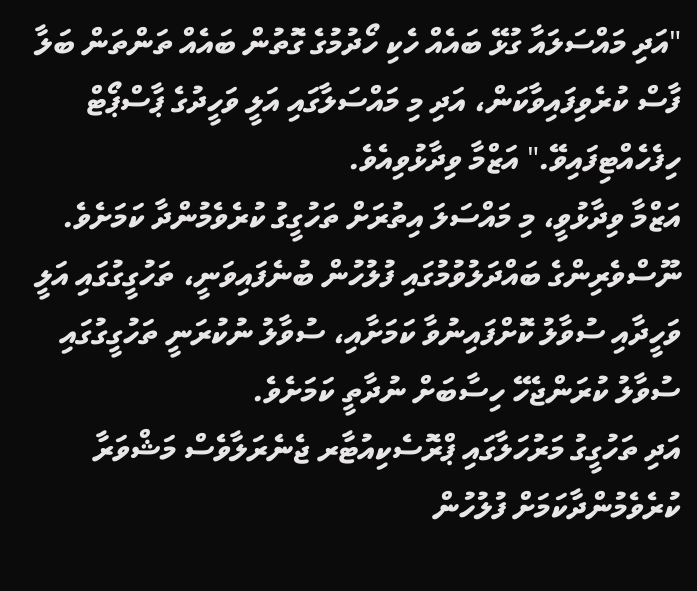"އަދި މައްސަލައާ ގުޅޭ ބައެއް ހެކި ހޯދުމުގެ ގޮތުން ބައެއް ތަންތަން ބަލާ ފާސް ކުރެވިފައިވާކަން، އަދި މި މައްސަލާގައި އަލީ ވަހީދުގެ ޕާސްޕޯޓް ހިފެހެއްޓިފައިވޭ." އަޒްމާ ވިދާޅުވިއެވެ.
އަޒްމާ ވިދާޅުވީ، މި މައްސަލަ އިތުރަށް ތަހުގީގު ކުރެވެމުންދާ ކަމަށެވެ. ނޫސްވެރިންގެ ބައްދަލުވުމުގައި ފުލުހުން ބުނެފައިވަނީ، ތަހުގީގުގައި އަލީ ވަހީދާއި ސުވާލު ކޮށްފައިނުވާ ކަމަށާއި، ސުވާލު ނުކުރަނީ ތަހުގީގުގައި ސުވާލު ކުރަންޖެހޭ ހިސާބަށް ނުދާތީ ކަމަށެވެ.
އަދި ތަހުގީގު މަރުހަލާގައި ޕްރޮސެކިއުޓާރ ޖެނެރަލާވެސް މަޝްވަރާ ކުރެވެމުންދާކަމަށް ފުލުހުން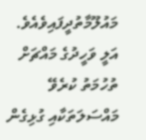މައުލޫމާތުދީފައިވެއެވެ.
އަލީ ވަހީދުގެ މައްޗަށް ތުހުމަތު ކުރެވޭ މައްސަލަތަކާއި ގުޅިގެން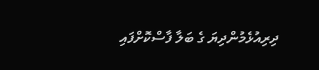ދިރިއުޅެމުންދިޔަ ގެ ބަލާ ފާސްކޮށްފައި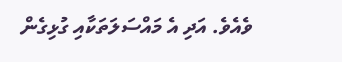ވެއެވެ. އަދި އެ މައްސަލަތަކާއި ގުޅިގެން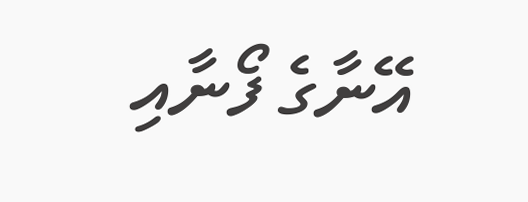އޭނާގެ ފޯނާއި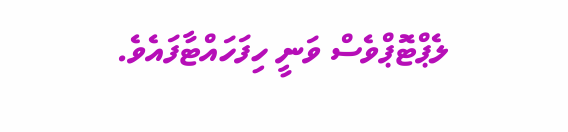ލެޕްޓޮޕްވެސް ވަނީ ހިފަހައްޓާފައެވެ.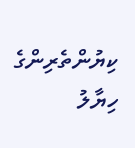ކިޔުންތެރިންގެ ހިޔާލު